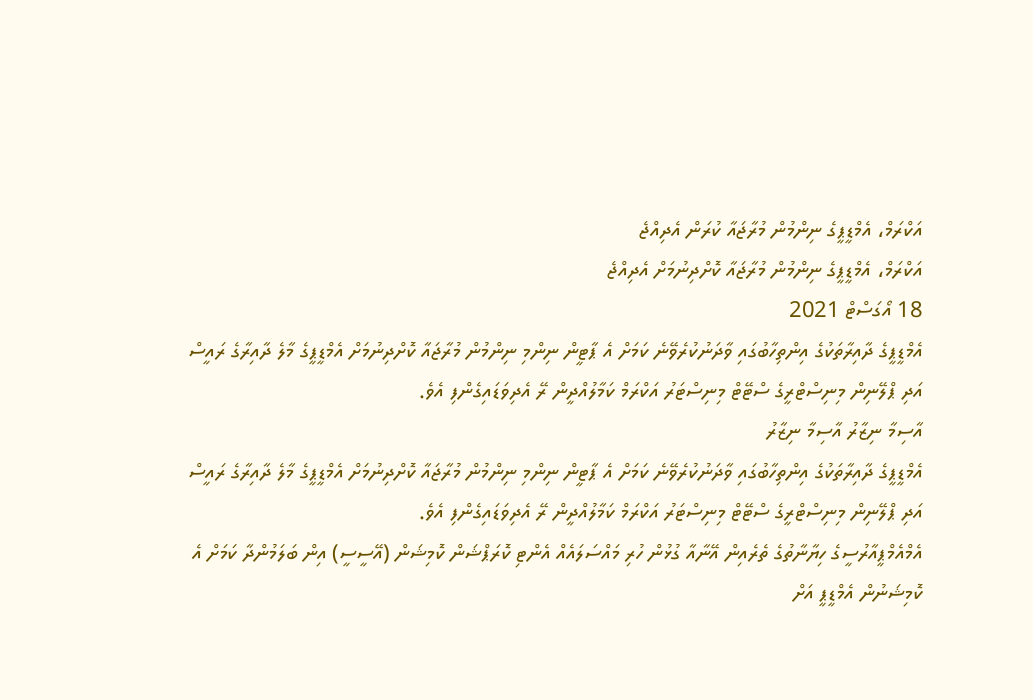އަކްރަމް، އެމްޑީޕީގެ ނިންމުން މުރާޖައާ ކުރަން އެދިއްޖެ
އަކްރަމް، އެމްޑީޕީގެ ނިންމުން މުރާޖައާ ކޮށްދިނުމަށް އެދިއްޖެ
18 އޯގަސްޓް 2021
އެމްޑީޕީގެ ދާއިރާތަކުގެ އިންތިހާބުގައި ވާދަނުކުރެވޭނެ ކަމަށް އެ ޕާޓީން ނިންމި ނިންމުން މުރާޖައާ ކޮށްދިނުމަށް އެމްޑީޕީގެ މާލެ ދާއިރާގެ ރައީސް އަދި ޕްލޭނިން މިނިސްޓްރީގެ ސްޓޭޓް މިނިސްޓަރު އަކްރަމް ކަމާލުއްދީން ރޭ އެދިވަޑައިގެންފި އެވެ.
އާސިމާ ނިޒާރު އާސިމާ ނިޒާރު
އެމްޑީޕީގެ ދާއިރާތަކުގެ އިންތިހާބުގައި ވާދަނުކުރެވޭނެ ކަމަށް އެ ޕާޓީން ނިންމި ނިންމުން މުރާޖައާ ކޮށްދިނުމަށް އެމްޑީޕީގެ މާލެ ދާއިރާގެ ރައީސް އަދި ޕްލޭނިން މިނިސްޓްރީގެ ސްޓޭޓް މިނިސްޓަރު އަކްރަމް ކަމާލުއްދީން ރޭ އެދިވަޑައިގެންފި އެވެ.
އެމްއެމްޕީއާރުސީގެ ހިޔާނާތުގެ ތެރެއިން އޭނާއާ ގުޅުން ހުރި މައްސަލައެއް އެންޓި ކޮރަޕްޝަން ކޮމިޝަން (އޭސީސީ) އިން ބަލަމުންދާ ކަމަށް އެ ކޮމިޝަނުން އެމްޑީޕީ އަށް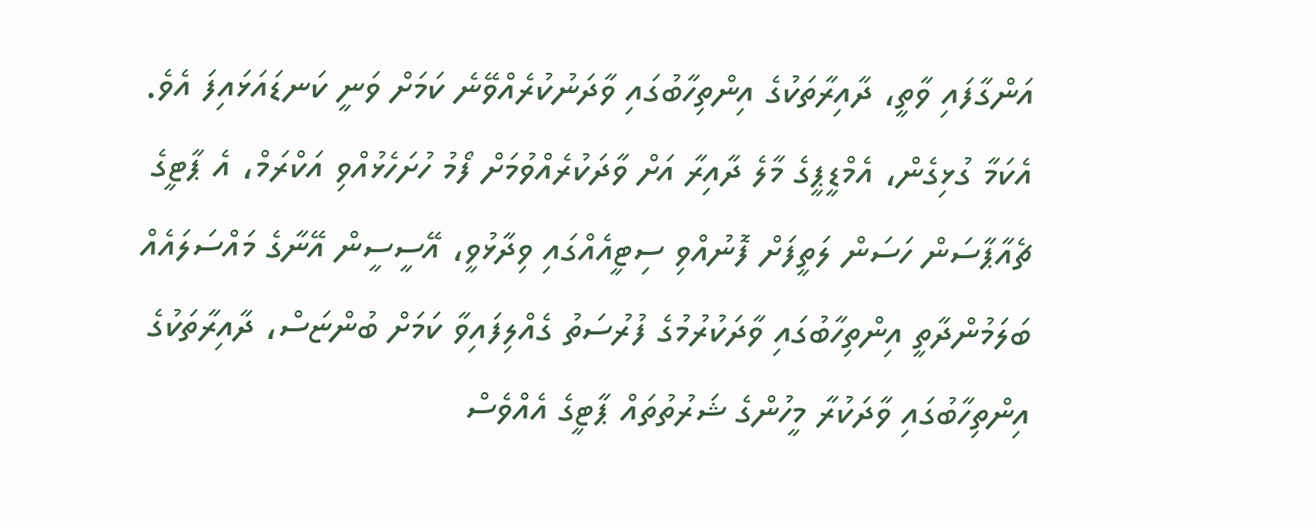އަންގާފައި ވާތީ، ދާއިރާތަކުގެ އިންތިހާބުގައި ވާދަނުކުރެއްވޭނެ ކަމަށް ވަނީ ކަނޑައަޅައިފަ އެވެ.
އެކަމާ ގުޅިގެން، އެމްޑީޕީގެ މާލެ ދާއިރާ އަށް ވާދަކުރެއްވުމަށް ފޯމު ހުށަހެޅުއްވި އަކްރަމް، އެ ޕާޓީގެ ޗެއާޕާސަން ހަސަން ލަތީފަށް ފޮނުއްވި ސިޓީއެއްގައި ވިދާޅުވީ، އޭސީސީން އޭނާގެ މައްސަލައެއް ބަލަމުންދާތީ އިންތިހާބުގައި ވާދަކުރުމުގެ ފުރުސަތު ގެއްލިފައިވާ ކަމަށް ބުންޏަސް، ދާއިރާތަކުގެ އިންތިހާބުގައި ވާދަކުރާ މީހުންގެ ޝަރުތުތައް ޕާޓީގެ އެއްވެސް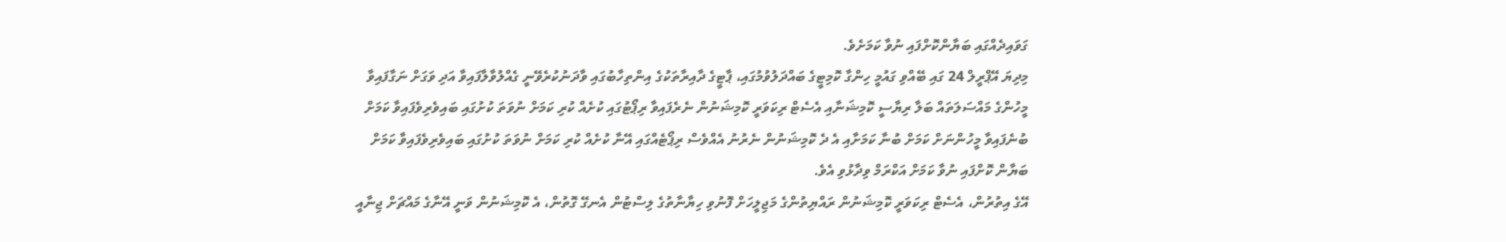ގަވައިދެއްގައި ބަޔާންކޮށްފައި ނުވާ ކަމަށެވެ.
މިދިޔަ އޭޕްރީލް 24 ގައި ބޭއްވި ގައުމީ ހިންގާ ކޮމިޓީގެ ބައްދަލުވުމުގައި، ޕާޓީގެ ދާއިރާތަކުގެ އިންތިހާބުގައި ވާދަނުކުރެވޭނީ ގެއްލުވާލާފައިވާ އަދި ވަގަށް ނަގާފައިވާ މީހުންގެ މައްސަލަތައް ބަލާ ރިޔާސީ ކޮމިޝަނާއި އެސެޓް ރިކަވަރީ ކޮމިޝަނުން ނެރެފައިވާ ރިޕޯޓުގައި ކުށެއް ކުރި ކަމަށް ނުވަތަ ކުށުގައި ބައިވެރިވެފައިވާ ކަމަށް ބުނެފައިވާ މީހުންނަށް ކަމަށް ބުނާ ކަމަށާއި އެ ދެ ކޮމިޝަނުން ނެރުނު އެއްވެސް ރިޕޯޓެއްގައި އޭނާ ކުށެއް ކުރި ކަމަށް ނުވަތަ ކުށުގައި ބައިވެރިވެފައިވާ ކަމަށް ބަޔާން ކޮށްފައި ނުވާ ކަމަށް އަކްރަމް ވިދާޅުވި އެވެ.
އޭގެ އިތުރުން، އެސެޓް ރިކަވަރީ ކޮމިޝަނުން ރައްޔިތުންގެ މަޖިލީހަށް ފޮނުވި ހިޔާނާތުގެ ލިސްޓުން އެނގޭ ގޮތުން، އެ ކޮމިޝަނުން ވަނީ އޭނާގެ މައްޗަށް ޖިނާއީ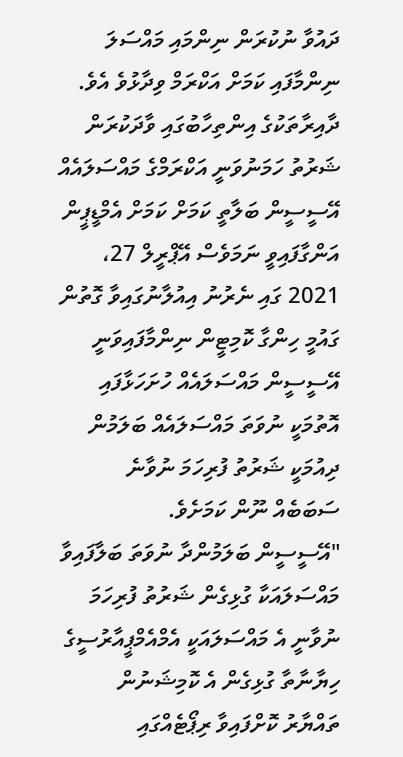ދައުވާ ނުކުރަން ނިންމައި މައްސަލަ ނިންމާފައި ކަމަށް އަކްރަމް ވިދާޅުވެ އެވެ.
ދާއިރާތަކުގެ އިންތިހާބުގައި ވާދަކުރަން ޝަރުތު ހަމަނުވަނީ އަކްރަމްގެ މައްސަލައެއް އޭސީސީން ބަލާތީ ކަމަށް ކަމަށް އެމްޑީޕީން އަންގާފައިވީ ނަމަވެސް އޭޕްރީލް 27، 2021 ގައި ނެރުނު އިއުލާނުގައިވާ ގޮތުން ގައުމީ ހިންގާ ކޮމިޓީން ނިންމާފައިވަނީ އޭސީސީން މައްސަލައެއް ހުށަހަޅާފައި އޮތުމަކީ ނުވަތަ މައްސަލައެއް ބަލަމުން ދިއުމަކީ ޝަރުތު ފުރިހަމަ ނުވާނެ ސަބަބެއް ނޫން ކަމަށެވެ.
"އޭސީސީން ބަލަމުންދާ ނުވަތަ ބަލާފައިވާ މައްސަލައަކާ ގުޅިގެން ޝަރުތު ފުރިހަމަ ނުވާނީ އެ މައްސަލައަކީ އެމްއެމްޕީއާރުސީގެ ހިޔާނާތާ ގުޅިގެން އެ ކޮމިޝަނުން ތައްޔާރު ކޮށްފައިވާ ރިޕޯޓެއްގައި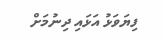ފިޔަވަޅު އަޅައި ދިނުމަށް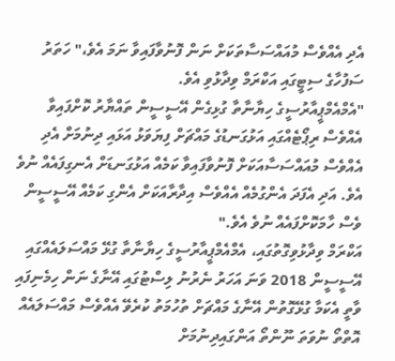އެދި އެއްވެސް މުއައްސަސާތަކަށް ނަން ފޮނުވާފައިވާ ނަމަ އެވެ،" ހަތަރު ސަފުހާގެ ސިޓީގައި އަކްރަމް ވިދާޅުވި އެވެ.
"އެމްއެމްޕީއާރުސީގެ ހިޔާނާތާ ގުޅިގެން އޭސީސީން ތައްޔާރު ކޮށްފައިވާ އެއްވެސް ރިޕޯޓެއްގައި އަޅުގަނޑުގެ މައްޗަށް ފިޔަވަޅު އަޅައި ދިނުމަށް އެދި އެއްވެސް މުއައްސަސާއަކަށް ފޮނުވާފައިވާ ކަމެއް އަޅުގަނޑަށް އެނގިފައެއް ނުވެ އެވެ. އަދި އެފަދަ އެންގުމެއް އެއްވެސް އިދާރާއަކަށް އެންގި ކަމެއް އޭސީސީން ވެސް ހާމަކޮށްފައެއް ނުވެ އެވެ."
އަކްރަމް ވިދާޅުވިގޮތުގައި، އެމްއެމްޕީއާރުސީގެ ހިޔާނާތާ ގުޅޭ މައްސަލައެއްގައި އޭސީސީން 2018 ވަނަ އަހަރު ނެރުނު ލިސްޓުގައި އޭނާގެ ނަން ހިމެނިފައި ވާތީ އެކަމާ ގުޅޭގޮތުން އޭނާގެ މައްޗަށް ތުހުމަތު ކުރެވޭ އެއްވެސް މައްސަލައެއް އޮތްތޯ ނުވަތަ ނޫންތޯ އަންގައިދިނުމަށް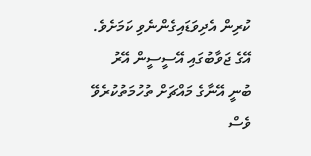ކުރިން އެދިވަޑައިގެންނެވި ކަމަށެވެ. އޭގެ ޖަވާބުގައި އޭސީސީން އޭރު ބުނީ އޭނާގެ މައްޗަށް ތުހުމަތުކުރެވޭ ވެސް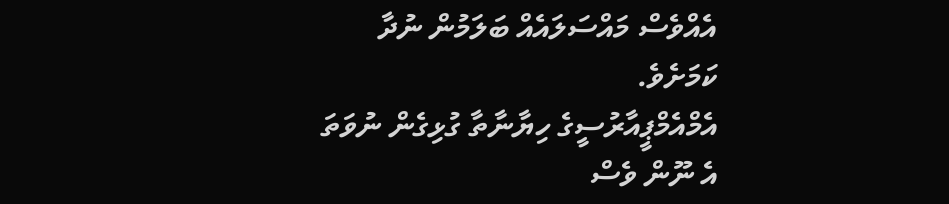އެއްވެސް މައްސަލައެއް ބަލަމުން ނުދާ ކަމަށެވެ.
އެމްއެމްޕީއާރުސީގެ ހިޔާނާތާ ގުޅިގެން ނުވަތަ އެ ނޫން ވެސް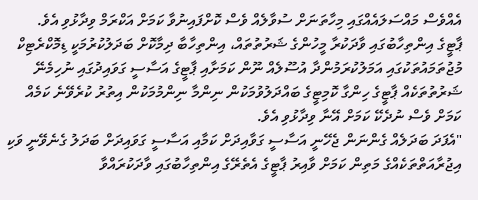އެއްވެސް މައްސަލައެއްގައި މިހާތަނަށް ސުވާލެއް ވެސް ކޮށްފައިނުވާ ކަމަށް އަކްރަމް ވިދާޅުވި އެވެ.
ޕާޓީގެ އިންތިހާބުގައި ވާދަކުރާ މީހުންގެ ޝަރުތުތައް، އިންތިހާބާ ދިމާކޮށް ބަދަލުކުރުމަކީ ޑިމޮކްރެޓިކް މުޖުތަމައުތަކުގައި އަމަލުކުރަމުންދާ އުސޫލެއް ނޫން ކަމަށާއި ޕާޓީގެ އަސާސީ ގަވައިދުގައި ނުހިމެނޭ ޝަރުތުތަކެއް ޕާޓީގެ ހިންގާ ކޮމިޓީގެ ބައްދަލުވުމަކުން ނިންމާ ނިންމުމަކުން އިތުރު ކުރެވޭނެ ކަމެއް ކަމަށް ވެސް ނުދެކޭ ކަމަށް އޭނާ ވިދާޅުވި އެވެ.
"އެފަދަ ބަދަލެއް ގެންނަން ޖެހޭނީ އަސާސީ ގަވާއިދަށް ކަމާއި އަސާސީ ގަވައިދަށް ބަދަލު ގެނެވޭނީ ވަކި އިޖުރާއަތްތަކެއްގެ މަތިން ކަމަށް ވާއިރު ޕާޓީގެ އެތެރޭގެ އިންތިހާބުގައި ވާދަކުރައްވާ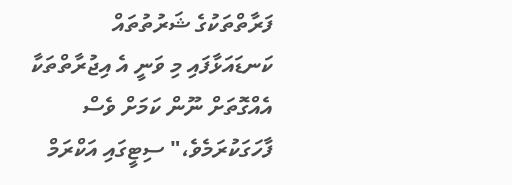ފަރާތްތަކުގެ ޝަރުތުތައް ކަނޑައަޅާފައި މި ވަނީ އެ އިޖުރާތްތަކާ އެއްގޮތަށް ނޫން ކަމަށް ވެސް ފާހަގަކުރަމެވެ،" ސިޓީގައި އަކްރަމް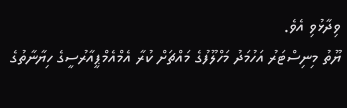ވިދާޅުވި އެވެ.
ޔޫތު މިނިސްޓަރު އަހުމަދު މަހްލޫފުގެ މައްޗަށް ކުރާ އެމްއެމްޕީއާރުސީގެ ހިޔާނާތުގެ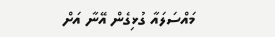މައްސަލައާ ގުޅިގެން އޭނާ އަށް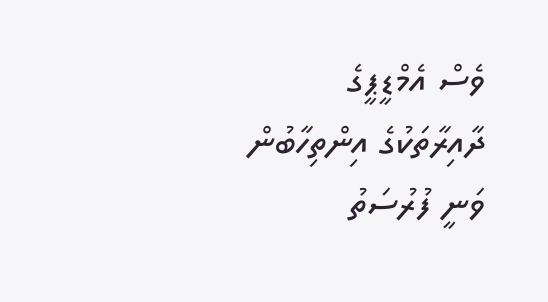ވެސް އެމްޑީޕީގެ ދާއިރާތަކުގެ އިންތިހާބުން ވަނީ ފުރުސަތު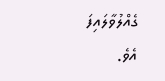ގެއްލުވާލައިފަ އެވެ.